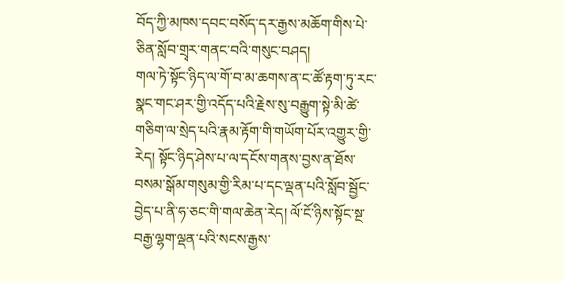བོད་ཀྱི་མཁས་དབང་བསོད་དར་རྒྱས་མཆོག་གིས་པེ་ཅིན་སློབ་གྲྭར་གནང་བའི་གསུང་བཤད།
གལ་ཏེ་སྟོང་ཉིད་ལ་གོ་བ་མ་ཆགས་ན་ང་ཚོ་རྟག་ཏུ་རང་སྣང་གང་ཤར་གྱི་འདོད་པའི་རྗེས་སུ་བརྒྱུག་སྟེ་མི་ཚེ་གཅིག་ལ་སྲེད་པའི་རྣམ་རྟོག་གི་གཡོག་པོར་འགྱུར་གྱི་རེད། སྟོང་ཉིད་ཤེས་པ་ལ་དངོས་གནས་བྱས་ན་ཐོས་བསམ་སྒོམ་གསུམ་གྱི་རིམ་པ་དང་ལྡན་པའི་སློབ་སྦྱོང་བྱེད་པ་ནི་ཧ་ཅང་གི་གལ་ཆེན་རེད། ལོ་ངོ་ཉིས་སྟོང་སྔ་བརྒྱ་ལྷག་ལྡན་པའི་སངས་རྒྱས་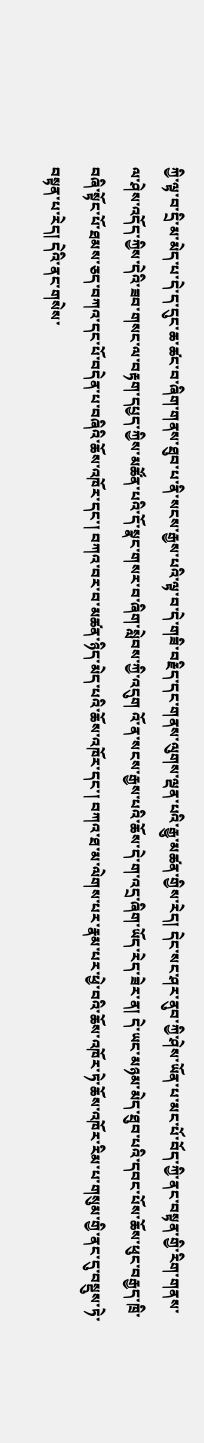ཀྱི་ལྟ་བ་དྲི་མ་མེད་པ་དེ་ད་དུང་ཆ་ཚང་བ་ཞིག་གནས་ཐུབ་པ་ནི་སངས་རྒྱས་པའི་ལྟ་བ་དེ་གཟི་བརྗིད་དང་གནས་ལུགས་ལྡན་པའི་རྒྱུ་མཚན་གྱིས་རེད། དེང་སང་ཤར་ནུབ་ཀྱི་ཤེས་ཡོན་པ་མང་པོ་བོད་ཀྱི་ནང་བསྟན་གྱི་རིག་གནས་ལ་ཤེས་འདོད་ཀྱིས་དེའི་ཟབ་གསང་ལ་བརྟག་དཔྱད་ཀྱིས་མཚོན་པའི་དོ་སྣང་གསར་བ་ཞིག་སླེབས་ཀྱི་འདུག འོ་ན་སངས་རྒྱས་པའི་ཆོས་དེ་ག་འདྲ་ཞིག་ཡོད་རེད་ཟེར་ན། དེ་ཡང་མཉམ་མེད་ཐུབ་པའི་དབང་པོས་ཆོས་ཕུང་བརྒྱད་ཁྲི་བཞི་སྟོང་པོ་ཐམས་ཅད་བཀའ་དང་པོ་བདེན་པ་བཞིའི་ཆོས་འཁོར་དང་། བཀའ་བར་བ་མཚན་ཉིད་མེད་པའི་ཆོས་འཁོར་དང་། བཀའ་ཐ་མ་ལེགས་པར་རྣམ་པར་ཕྱེ་བའི་ཆོས་འཁོར་ཏེ་ཆོས་འཁོར་རིམ་པ་གསུམ་གྱི་ནང་དུ་བསྡུས་ཏེ་བསྟན་པ་རེད། དེའི་ནང་གསེས་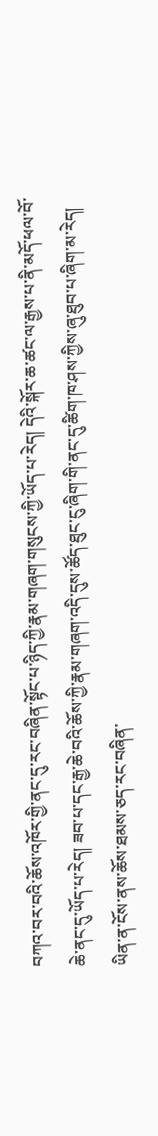བཀའ་བར་བའི་ཆོས་འཁོར་གྱི་ནང་དུ་རང་བཞིན་སྟོང་པ་ཉིད་ཀྱི་རྣམ་གཞག་གསུངས་ཀྱི་ཡོད་པ་རེད། དེའི་སྐོར་ཆ་ཚང་ལ་རྒྱས་པ་ནི་མདོ་ཕལ་བོ་ཆེ་ནང་དུ་ཡོད་པ་རེད། ཟབ་པ་དང་རྒྱ་ཆེ་བའི་ཆོས་ཀྱི་རྣམ་གཞག་འདི་དུས་ཚོད་ཐུང་ངུ་ཞིག་གི་ནང་དུ་ཚིག་ཁ་ཤས་ཀྱིས་ཞུ་ཐུབ་པ་ཞིག་མ་རེད། ཡིན་ན་ངོས་ནས་ཆོས་ཐམས་ཅད་རང་བཞིན་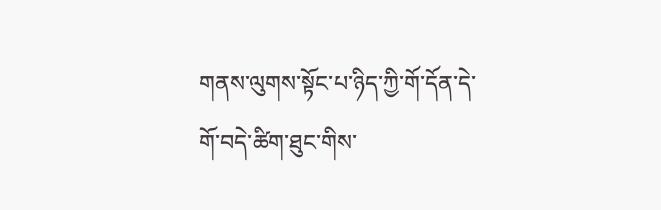གནས་ལུགས་སྟོང་པ་ཉིད་ཀྱི་གོ་དོན་དེ་གོ་བདེ་ཚིག་ཐུང་གིས་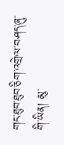གང་ཐུབ་ཐུབ་ཅིག་འགྲེལ་བཤད་ཞུ་གི་ཡིན། མུ་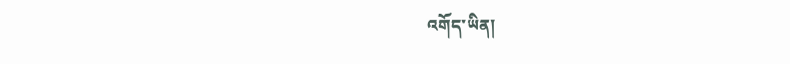འགོད་ཡིན།